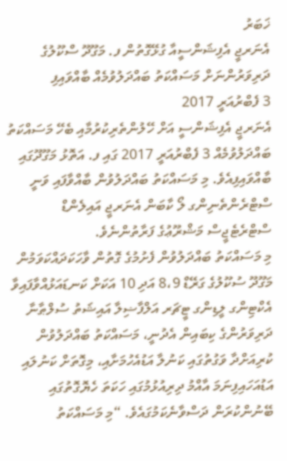ޚަބަރު
އެނަރޖީ އެފިޝަންސީއާ ގުޅޭގޮތުން ފ. މަގޫދޫ ސްކޫލުގެ ދަރިވަރުންނަށް މަސައްކަތު ބައްދަލުވުމެއް ބާއްވައިފި
3 ފެބްރުއަރީ 2017
އެނަރޖީ އެފިޝަންސީ އަށް ހޭލުންތެރިކުރުމާއި ބެހޭ މަސައްކަތު ބައްދަލުވުމެއް 3 ފެބްރުއަރީ 2017 ގައި ފ. އަތޮޅު މަގޫދޫގައި ބާއްވައިފިއެވެ. މި މަސައްކަތު ބައްދަލުވުން ބާއްވާފައި ވަނީ ސްޓްރެންތެނިންގ ލޯ ކާބަން އެނަރޖީ އައިލެންޑް ސްޓްރެޓެޖީސް މަޝްރޫޢުގެ ފަރާތުންނެވެ.
މި މަސައްކަތު ބައްދަލުވުން ފެށުމުގެ ގޮތުން ވާހަކަދައްކަވަމުން މަގޫދޫ ސުކޫލުގެ ގަރޭޑް 8،9 އަދި 10 އަކަށް ކަނޑައަޅުއްވާފައިވާ އެކްޓިންގ ލީޑިންގ ޓީޗަރ އަލްފާޟިލާ އައިޝަތު ސުލްޠާނާ ދަރިވަރުންގެ ކިބައިން އެދުނީ، މަސައްކަތު ބައްދަލުވުން ކުރިއަށްދާ ވަގުތުގައި ކަނުލާ އަޑުއެހުމަށާއި، މިގޮތަށް ކަނުލައި އަޑުއަހައިފިނަމަ އާއްމު ދިރިއުޅުމުގައި ހަކަތަ ހެޔޮގޮތުގައި ބޭނުންކުރަން ދަސްވާނެކަމުގައެވެ. “މި މަސައްކަތު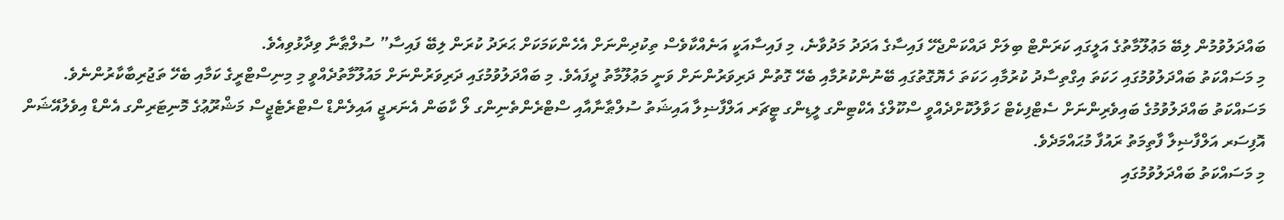ބައްދަލުވުމުން ލިބޭ މަޢުލޫމާތުގެ އަލީގައި ކަރަންޓް ބިލަށް ދައްކަންޖެހޭ ފައިސާގެ އަދަދު މަދުވާނެ، މި ފައިސާއަކީ އަނެއްކާވެސް ތިކުދިންނަށް އެހެންކަމަކަށް ޙަރަދު ކުރަން ލިބޭ ފައިސާ” ސުލްޠާނާ ވިދާޅުވިއެވެ.
މި މަސައްކަތު ބައްދަލުވުމުގައި ހަކަތަ އިގްތިސާދު ކުރުމާއި ހަކަތަ ހެޔޮގޮތުގައި ބޭނުންކުރުމާއި ބެހޭ ގޮތުން ދަރިވަރުންނަށް ވަނީ މަޢުލޫމާތު ދީފައެވެ. މި ބައްދަލުވުމުގައި ދަރިވަރުންނަށް މައުލޫމާތުދެއްވީ މި މިނިސްޓްރީގެ ކަމާއި ބެހޭ ތަޖުރިބާކާރުންނެވެ.
މަސައްކަތު ބައްދަލުވުމުގެ ބައިވެރިންނަށް ސެޓްފިކެޓް ހަވާލުކޮށްދެއްވީ ސްކޫލްގެ އެކްޓިންގ ލީޑިންގ ޓީޗަރ އަލްފާޟިލާ އައިޝަތު ސުލްޠާނާއާއި ސްޓްރެންތެނިންގ ލޯ ކާބަން އެނަރޖީ އައިލެންޑް ސްޓްރެޓެޖީސް މަޝްރޫޢުގެ މޮނިޓަރިންގ އެންޑް އިވެލުއޭޝަން އޮފިސަރ އަލްފާޟިލާ ފާތިމަތު ރައުފާ މުޙައްމަދެވެ.
މި މަސައްކަތު ބައްދަލުވުމުގައި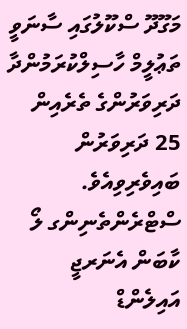މަގޫދޫ ސްކޫލުގައި ސާނަވީ ތަޢުލީމް ހާސިލްކުރަމުންދާ ދަރިވަރުންގެ ތެރެއިން 25 ދަރިވަރުން ބައިވެރިވިއެވެ.
ސްޓްރެންތެނިންގ ލޯ ކާބަން އެނަރޖީ އައިލެންޑް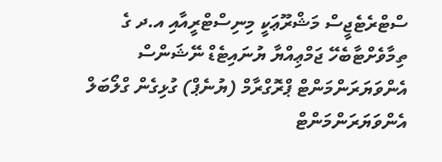ސްޓްރެޓެޖީސް މަޝްރޫޢަކީ މިނިސްޓްރީއާއި އ.ދ ގެ ތިމާވެށްޓާބެހޭ ޖަމްޢިއްޔާ ޔުނައިޓެޑް ނޭޝަންސް އެންވަޔަރަންމަންޓް ޕްރޮގްރާމް (ޔުނެޕް) ގުޅިގެން ގްލޯބަލް އެންވަޔަރަންމަންޓް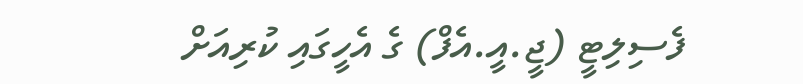ފެސިލިޓީ (ޖީ.އީ.އެފް) ގެ އެހީގައި ކުރިއަށް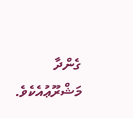ގެންދާ މަޝްރޫޢުއެކެވެ.